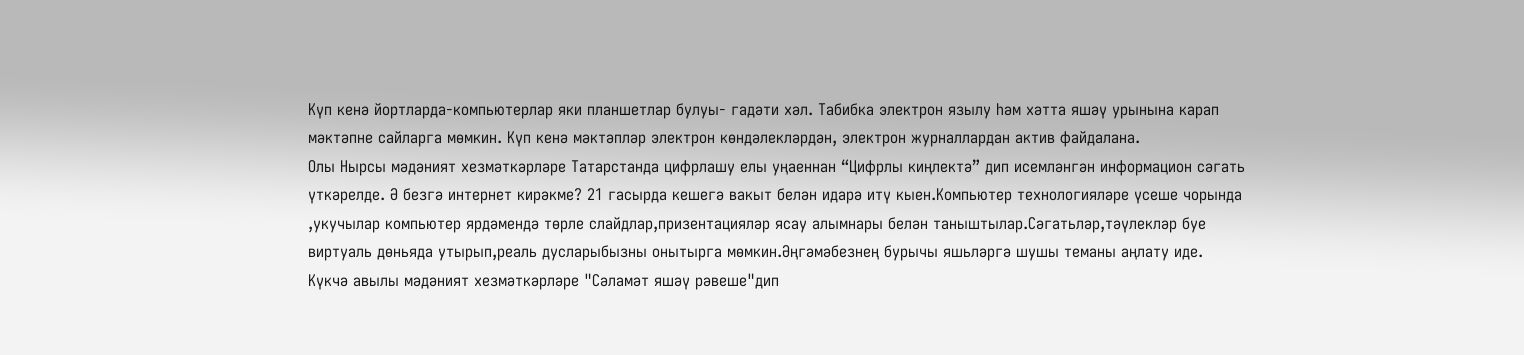Күп кенә йортларда-компьютерлар яки планшетлар булуы- гадәти хәл. Табибка электрон язылу һәм хәтта яшәү урынына карап мәктәпне сайларга мөмкин. Күп кенә мәктәпләр электрон көндәлекләрдән, электрон журналлардан актив файдалана.
Олы Нырсы мәдәният хезмәткәрләре Татарстанда цифрлашу елы уңаеннан “Цифрлы киңлектә” дип исемләнгән информацион сәгать үткәрелде. Ә безгә интернет кирәкме? 21 гасырда кешегә вакыт белән идарә итү кыен.Компьютер технологияләре үсеше чорында ,укучылар компьютер ярдәмендә төрле слайдлар,призентацияләр ясау алымнары белән таныштылар.Сәгатьләр,тәүлекләр буе виртуаль дөньяда утырып,реаль дусларыбызны онытырга мөмкин.Әңгәмәбезнең бурычы яшьләргә шушы теманы аңлату иде.
Күкчә авылы мәдәният хезмәткәрләре "Сәламәт яшәү рәвеше"дип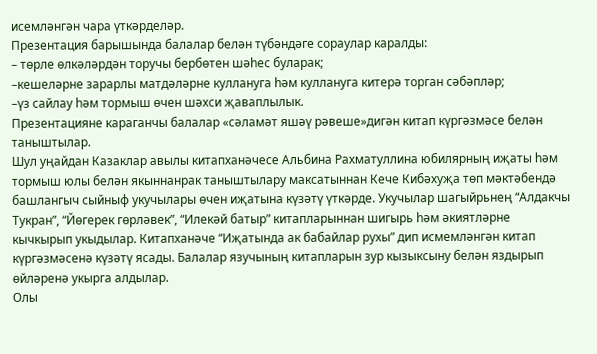исемләнгән чара үткәрделәр.
Презентация барышында балалар белән түбәндәге сораулар каралды:
– төрле өлкәләрдән торучы бербөтен шәһес буларак;
–кешеләрне зарарлы матдәләрне куллануга һәм куллануга китерә торган сәбәпләр;
–үз сайлау һәм тормыш өчен шәхси җаваплылык.
Презентацияне караганчы балалар «сәламәт яшәү рәвеше»дигән китап күргәзмәсе белән таныштылар.
Шул уңайдан Казаклар авылы китапханәчесе Альбина Рахматуллина юбилярның иҗаты һәм тормыш юлы белән якыннанрак таныштылару максатыннан Кече Кибәхуҗа төп мәктәбендә башлангыч сыйныф укучылары өчен иҗатына күзәтү үткәрде. Укучылар шагыйрьнең “Алдакчы Тукран”, “Йөгерек гөрләвек”, “Илекәй батыр” китапларыннан шигырь һәм әкиятләрне кычкырып укыдылар. Китапханәче “Иҗатында ак бабайлар рухы” дип исмемләнгән китап күргәзмәсенә күзәтү ясады. Балалар язучының китапларын зур кызыксыну белән яздырып өйләренә укырга алдылар.
Олы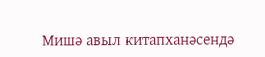Мишә авыл китапханәсендә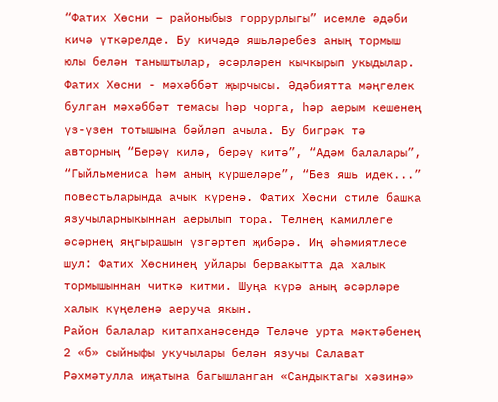“Фатих Хөсни – районыбыз горрурлыгы” исемле әдәби кичә үткәрелде. Бу кичәдә яшьләребез аның тормыш юлы белән таныштылар, әсәрләрен кычкырып укыдылар.
Фатих Хөсни - мәхәббәт җырчысы. Әдәбиятта мәңгелек булган мәхәббәт темасы һәр чорга, һәр аерым кешенең үз-үзен тотышына бәйләп ачыла. Бу бигрәк тә авторның “Берәү килә, берәү китә”, “Адәм балалары”, “Гыйльмениса һәм аның күршеләре”, “Без яшь идек...” повестьларында ачык күренә. Фатих Хөсни стиле башка язучыларныкыннан аерылып тора. Телнең камиллеге әсәрнең яңгырашын үзгәртеп җибәрә. Иң әһәмиятлесе шул: Фатих Хөснинең уйлары бервакытта да халык тормышыннан читкә китми. Шуңа күрә аның әсәрләре халык күңеленә аеруча якын.
Район балалар китапханәсендә Теләче урта мәктәбенең 2 «б» сыйныфы укучылары белән язучы Салават Рәхмәтулла иҗатына багышланган «Сандыктагы хәзинә»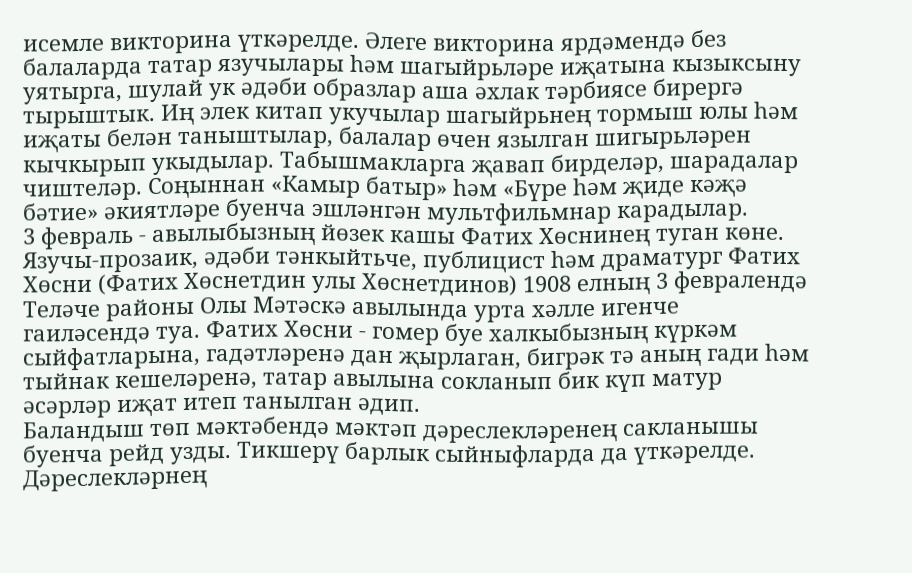исемле викторина үткәрелде. Әлеге викторина ярдәмендә без балаларда татар язучылары һәм шагыйрьләре иҗатына кызыксыну уятырга, шулай ук әдәби образлар аша әхлак тәрбиясе бирергә тырыштык. Иң элек китап укучылар шагыйрьнең тормыш юлы һәм иҗаты белән таныштылар, балалар өчен язылган шигырьләрен кычкырып укыдылар. Табышмакларга җавап бирделәр, шарадалар чиштеләр. Соңыннан «Камыр батыр» һәм «Бүре һәм җиде кәҗә бәтие» әкиятләре буенча эшләнгән мультфильмнар карадылар.
3 февраль - авылыбызның йөзек кашы Фатих Хөснинең туган көне. Язучы-прозаик, әдәби тәнкыйтьче, публицист һәм драматург Фатих Хөсни (Фатих Хөснетдин улы Хөснетдинов) 1908 елның 3 февралендә Теләче районы Олы Мәтәскә авылында урта хәлле игенче гаиләсендә туа. Фатих Хөсни - гомер буе халкыбызның күркәм сыйфатларына, гадәтләренә дан җырлаган, бигрәк тә аның гади һәм тыйнак кешеләренә, татар авылына сокланып бик күп матур әсәрләр иҗат итеп танылган әдип.
Баландыш төп мәктәбендә мәктәп дәреслекләренең сакланышы буенча рейд узды. Тикшерү барлык сыйныфларда да үткәрелде. Дәреслекләрнең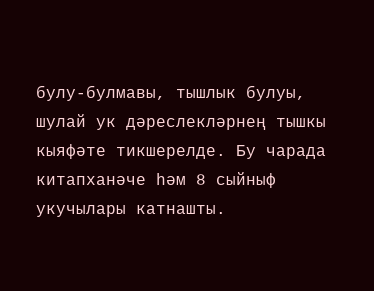булу-булмавы, тышлык булуы, шулай ук дәреслекләрнең тышкы кыяфәте тикшерелде. Бу чарада китапханәче һәм 8 сыйныф укучылары катнашты.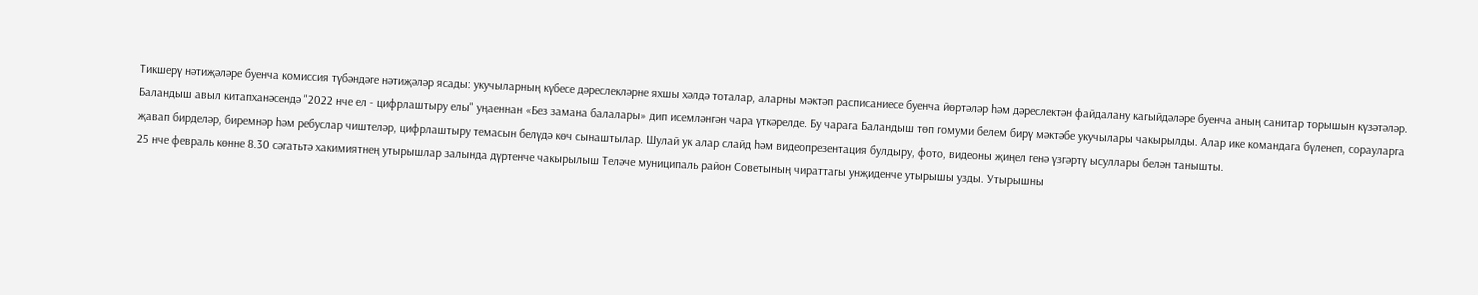Тикшерү нәтиҗәләре буенча комиссия түбәндәге нәтиҗәләр ясады: укучыларның күбесе дәреслекләрне яхшы хәлдә тоталар, аларны мәктәп расписаниесе буенча йөртәләр һәм дәреслектән файдалану кагыйдәләре буенча аның санитар торышын күзәтәләр.
Баландыш авыл китапханәсендә "2022 нче ел - цифрлаштыру елы" уңаеннан «Без замана балалары» дип исемләнгән чара үткәрелде. Бу чарага Баландыш төп гомуми белем бирү мәктәбе укучылары чакырылды. Алар ике командага бүленеп, сорауларга җавап бирделәр, биремнәр һәм ребуслар чиштеләр, цифрлаштыру темасын белүдә көч сынаштылар. Шулай ук алар слайд һәм видеопрезентация булдыру, фото, видеоны җиңел генә үзгәртү ысуллары белән танышты.
25 нче февраль көнне 8.30 сәгатьтә хакимиятнең утырышлар залында дүртенче чакырылыш Теләче муниципаль район Советының чираттагы унҗиденче утырышы узды. Утырышны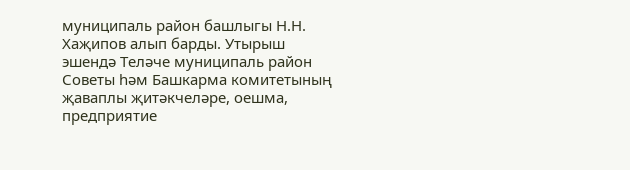муниципаль район башлыгы Н.Н. Хаҗипов алып барды. Утырыш эшендә Теләче муниципаль район Советы һәм Башкарма комитетының җаваплы җитәкчеләре, оешма, предприятие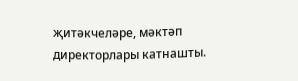җитәкчеләре, мәктәп директорлары катнашты.